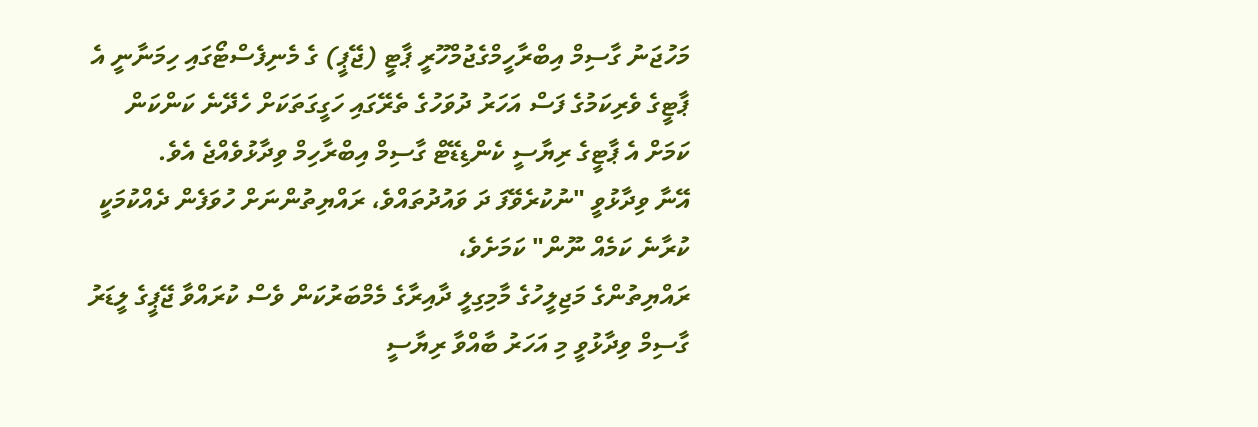މަހުޖަނު ގާސިމް އިބްރާހީމްގެޖުމްހޫރީ ޕާޓީ (ޖޭޕީ) ގެ މެނިފެސްޓޯގައި ހިމަނާނީ އެ ޕާޓީގެ ވެރިކަމުގެ ފަސް އަހަރު ދުވަހުގެ ތެރޭގައި ހަގީގަތަކަށް ހެދޭނެ ކަންކަން ކަމަށް އެ ޕާޓީގެ ރިޔާސީ ކެންޑިޑޭޓް ގާސިމް އިބްރާހިމް ވިދާޅުވެއްޖެ އެވެ.
އޭނާ ވިދާޅުވީ "ނުކުރެވޭފަ ދަ ވައުދުތައްވެ، ރައްޔިތުންނަށް ހުވަފެން ދެއްކުމަކީ ކުރާނެ ކަމެއް ނޫން" ކަމަށެވެ،
ރައްޔިތުންގެ މަޖިލީހުގެ މާމިގިލީ ދާއިރާގެ މެމްބަރުކަން ވެސް ކުރައްވާ ޖޭޕީގެ ލީޑަރު ގާސިމް ވިދާޅުވީ މި އަހަރު ބާއްވާ ރިޔާސީ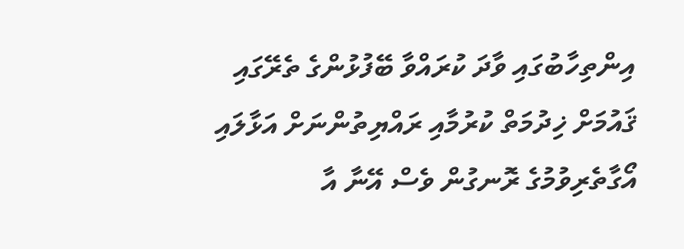އިންތިހާބުގައި ވާދަ ކުރައްވާ ބޭފުޅުންގެ ތެރޭގައި ޤައުމަށް ޚިދުމަތް ކުރުމާއި ރައްޔިތުންނަށް އަޅާލައި އޯގާތެރިވުމުގެ ރޮނގުން ވެސް އޭނާ އާ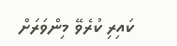ކައިރި ކުރެވޭ މިންވަރަށް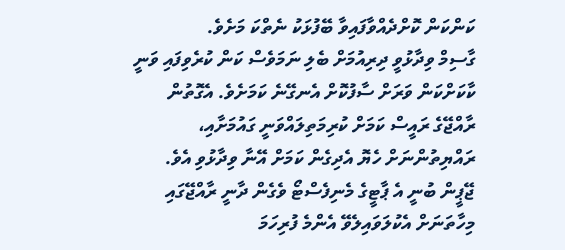ކަންކަން ކޮށްދެއްވާފައިވާ ބޭފުޅަކު ނެތްކަ މަށެވެ.
ގާސިމް ވިދާޅުވީ ދިރިއުމަށް ބެލި ނަމަވެސް ކަން ކުރެވިފައި ވަނީ ކާކަށްކަން ވަރަށް ސާފުކޮށް އެނގޭނެ ކަމަށެވެ. އެގޮތުން ރާއްޖޭގެ ރައީސް ކަމަށް ކުރިމަތިލައްވަނީ ގައުމަށާއި، ރައްޔިތުންނަށް ހެޔޮ އެދިގެން ކަމަށް އޭނާ ވިދާޅުވި އެވެ.
ޖޭޕީން ބުނީ އެ ޕާޓީގެ މެނިފެސްޓޯ ވެގެން ދާނީ ރާއްޖޭގައި މިހާތަނަށް އެކުލަވައިލެވޭ އެންމެ ފުރިހަމަ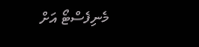މެނިފެސްޓޯ އަށް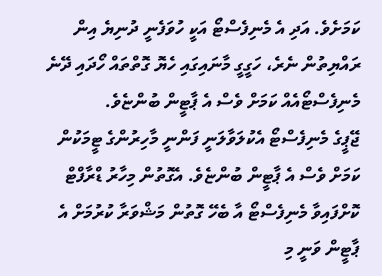ކަމަށެވެ. އަދި އެ މެނިފެސްޓޯ އަކީ ހުވަފެނީ ދުނިޔެ އިން ރައްޔިތުން ނެރެ، ހަގީގީ މާނައިގައި ހެޔޮ ގޮތްތައް ހޯދައި ދޭނެ މެނިފެސްޓޯއެއް ކަމަށް ވެސް އެ ޕާޓީން ބުންޏެވެ.
ޖޭޕީގެ މެނިފެސްޓޯ އެކުލަވާލަނީ ފަންނީ މާހިރުންގެ ޓީމަކުން ކަމަށް ވެސް އެ ޕާޓީން ބުންޏެވެ. އެގޮތުން މިހާރު ޑްރާފްޓް ކޮށްފައިވާ މެނިފެސްޓޯ އާ ބެހޭ ގޮތުން މަޝްވަރާ ކުރުމަށް އެ ޕާޓީން ވަނީ މި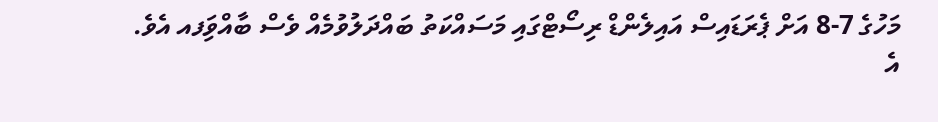މަހުގެ 7-8 އަށް ޕެރަޑައިސް އައިލެންޑް ރިސޯޓްގައި މަސައްކަތު ބައްދަލުވުމެއް ވެސް ބާއްވަިފއ އެވެ.
އެ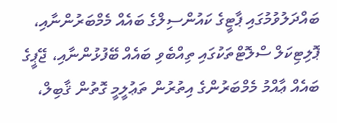ބައްދަލުވުމުގައި ޕާޓީގެ ކައުންސިލްގެ ބައެއް މެމްބަރުންނާއި، ޕޮލިޓިކަލް ސްލޮޓްތަކުގައި ތިއްބެވި ބައެއް ބޭފުޅުންނާއި، ޖޭޕީގެ ބައެއް ޢާއްމު މެމްބަރުންގެ އިތުރުން ތަޢުލީމީ ގޮތުން ޤާބިލް،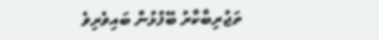ތަޖުރިބާކާރު ބޭފުޅުން ބައިވެރިވެ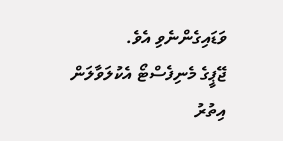ވަޑައިގެންނެވި އެވެ.
ޖޭޕީގެ މެނިފެސްޓޯ އެކުލަވާލަން އިތުރު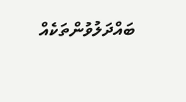ބައްދަލުވުންތަކެއް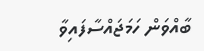ބާއްވަން ހަމަޖައްސާފައިވާ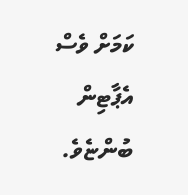ކަމަށް ވެސް އެޕާޓިން ބުންޏެވެ.